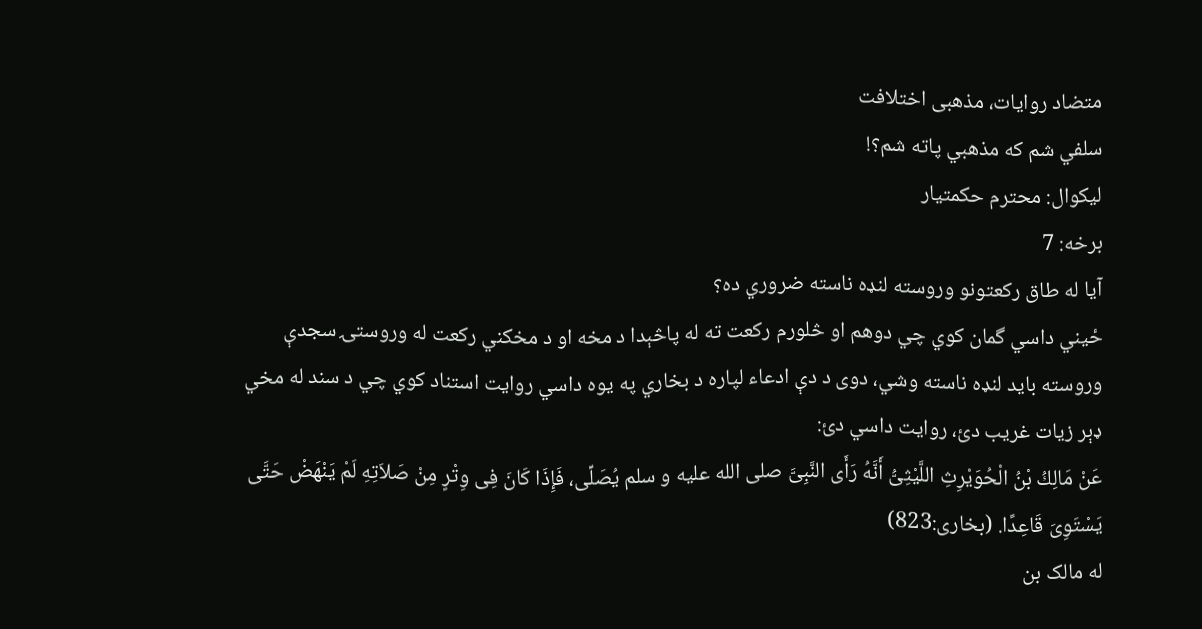متضاد روایات، مذهبی اختلافت
سلفي شم که مذهبي پاته شم؟!
لیکوال: محترم حکمتیار
برخه: 7
آيا له طاق ركعتونو وروسته لنډہ ناسته ضروري ده؟
ځيني داسي گمان كوي چي دوهم او څلورم ركعت ته له پاڅېدا د مخه او د مخكني ركعت له وروستۍ سجدې وروسته بايد لنډہ ناسته وشي، دوى د دې ادعاء لپاره د بخاري په يوه داسي روايت استناد كوي چي د سند له مخي ډېر زيات غريب دئ، روايت داسي دئ:
عَنْ مَالِكُ بْنُ الْحُوَيْرِثِ اللَّيْثِىُّ أَنَّهُ رَأَى النَّبِىَّ صلى الله عليه و سلم يُصَلِّى، فَإِذَا كَانَ فِى وِتْرٍ مِنْ صَلاَتِهِ لَمْ يَنْهَضْ حَتَّى يَسْتَوِىَ قَاعِدًا. (بخارى:823)
له مالک بن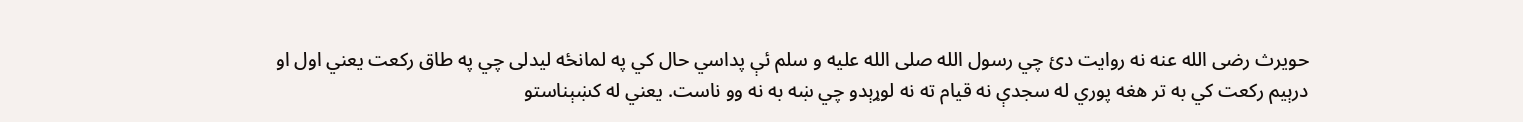حويرث رضى الله عنه نه روايت دئ چي رسول الله صلى الله عليه و سلم ئې پداسي حال کي په لمانځه ليدلى چي په طاق رکعت يعني اول او درېيم رکعت کي به تر هغه پوري له سجدې نه قيام ته نه لوړېدو چي ښه به نه وو ناست. يعني له کښېناستو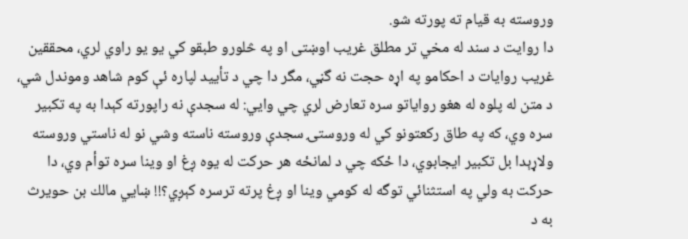وروسته به قيام ته پورته شو.
دا روايت د سند له مخي تر مطلق غريب اوښتى او په څلورو طبقو كي يو يو راوي لري، محققين غريب روايات د احكامو په اړہ حجت نه گڼي، مگر دا چي د تأييد لپاره ئې كوم شاهد وموندل شي، د متن له پلوه له هغو رواياتو سره تعارض لري چي وايي: له سجدې نه راپورته كېدا به په تكبير سره وي، كه په طاق ركعتونو كي له وروستۍ سجدې وروسته ناسته وشي نو له ناستي وروسته ولاړېدا بل تكبير ايجابوي، دا ځكه چي د لمانځه هر حركت له يوه ږغ او وينا سره توأم وي، دا حركت به ولي په استثنائي توگه له كومي وينا او ږغ پرته ترسره كېږي؟!! ښايي مالك بن حويرث به د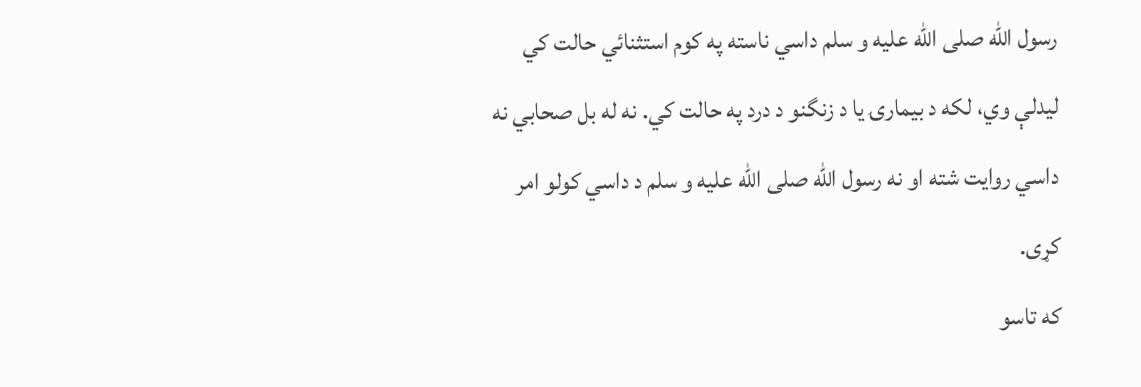رسول الله صلى الله عليه و سلم داسي ناسته په كوم استثنائي حالت كي ليدلې وي، لكه د بيمارۍ يا د زنگنو د درد په حالت كي. نه له بل صحابي نه داسي روايت شته او نه رسول الله صلى الله عليه و سلم د داسي كولو امر كړى.
كه تاسو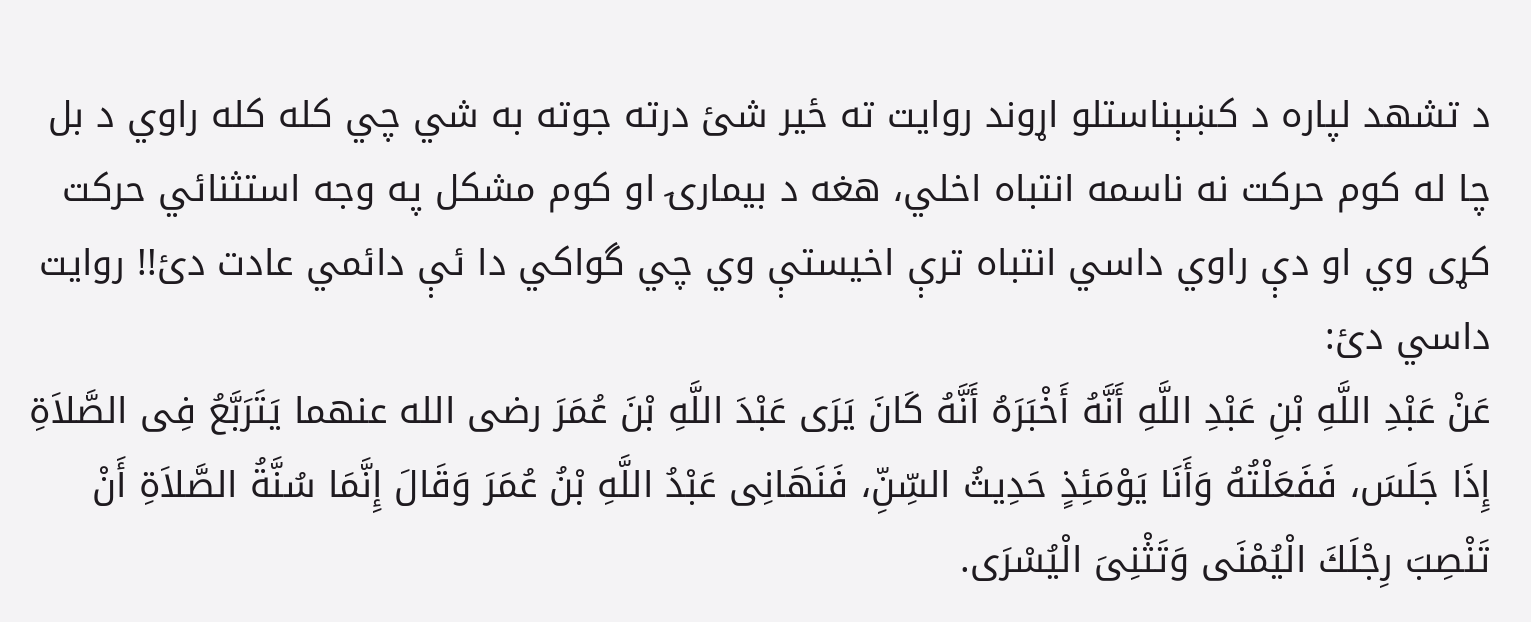د تشهد لپاره د کښېناستلو اړوند روايت ته ځير شئ درته جوته به شي چي كله كله راوي د بل چا له كوم حركت نه ناسمه انتباه اخلي، هغه د بيمارۍ او كوم مشكل په وجه استثنائي حركت كړى وي او دې راوي داسي انتباه ترې اخيستې وي چي گواكي دا ئې دائمي عادت دئ!! روايت داسي دئ:
عَنْ عَبْدِ اللَّهِ بْنِ عَبْدِ اللَّهِ أَنَّهُ أَخْبَرَهُ أَنَّهُ كَانَ يَرَى عَبْدَ اللَّهِ بْنَ عُمَرَ رضى الله عنهما يَتَرَبَّعُ فِى الصَّلاَةِ إِذَا جَلَسَ، فَفَعَلْتُهُ وَأَنَا يَوْمَئِذٍ حَدِيثُ السِّنِّ، فَنَهَانِى عَبْدُ اللَّهِ بْنُ عُمَرَ وَقَالَ إِنَّمَا سُنَّةُ الصَّلاَةِ أَنْ تَنْصِبَ رِجْلَكَ الْيُمْنَى وَتَثْنِىَ الْيُسْرَى.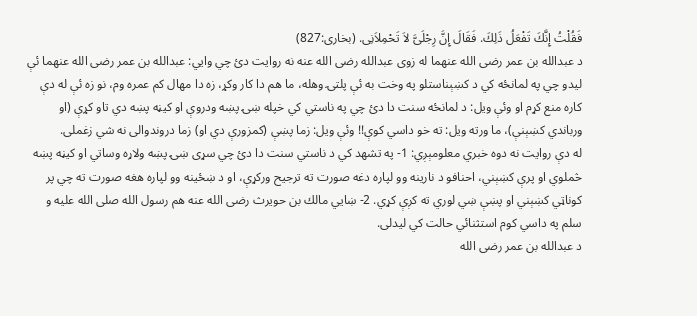فَقُلْتُ إِنَّكَ تَفْعَلُ ذَلِكَ. فَقَالَ إِنَّ رِجْلَىَّ لاَ تَحْمِلاَنِى. (بخارى:827)
د عبدالله بن عمر رضى الله عنهما له زوى عبدالله رضى الله عنه نه روايت دئ چي وايي: عبدالله بن عمر رضى الله عنهما ئې ليدو چي په لمانځه کي د کښېناستلو په وخت به ئې پلتۍ وهله، ما هم دا كار وكړ، زه دا مهال كم عمره وم، نو زه ئې له دې كاره منع كړم او وئې ويل: د لمانځه سنت دا دئ چي په ناستي كي خپله ښۍ پښه ودروې او كيڼه پښه دي تاو كړې (او ورباندي کښېنې)، ما ورته ويل: ته خو داسي كوې!! وئې ويل: زما پښې (كمزورې دي او) زما دروندوالى نه شي زغملى.
له دې روايت نه دوه خبري معلومېږي: 1- په تشهد كي د ناستي سنت دا دئ چي سړى ښۍ پښه ولاړہ وساتي او كيڼه پښه څملوي او پرې كښېني، احنافو د نارينه وو لپاره دغه صورت ته ترجيح وركړې، او د ښځينه وو لپاره هغه صورت ته چي پر كوناټي كښېني او پښې ښي لوري ته كږې كړي. 2- ښايي مالك بن حويرث رضى الله عنه هم رسول الله صلى الله عليه و سلم په داسي كوم استثنائي حالت كي ليدلى.
د عبدالله بن عمر رضى الله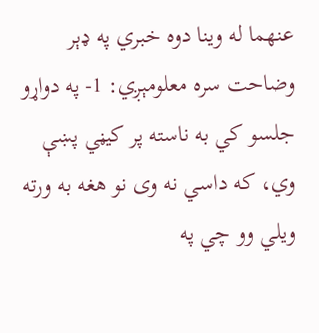عنهما له وينا دوه خبري په ډېر وضاحت سره معلومېږي: 1- په دواړو جلسو كي به ناسته پر كيڼي پښې وي، كه داسي نه وى نو هغه به ورته ويلي وو چي په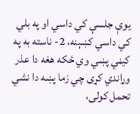يوې جلسې كي داسي او په بلي كي داسي كښېنه، 2- ناسته به په كيڼي پښي وي ځكه هغه دا عذر وړاندي كړى چي زما پښه دا نشي تحمل كولى،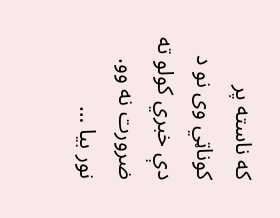كه ناسته پر كوناټي وى نو د دې خبري كولو ته ضرورت نه وو.
نور بیا …